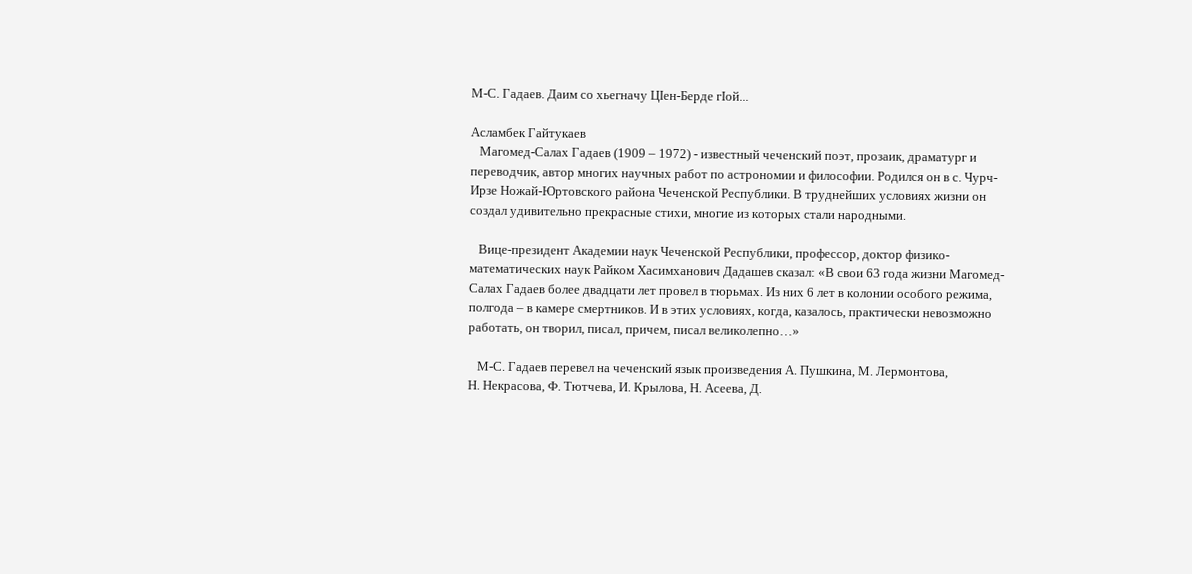М-С. Гадаев. Даим со хьегначу ЦIен-Берде гIой...

Асламбек Гайтукаев
   Магомед-Салах Гадаев (1909 – 1972) - известный чеченский поэт, прозаик, драматург и переводчик, автор многих научных работ по астрономии и философии. Родился он в с. Чурч-Ирзе Ножай-Юртовского района Чеченской Республики. В труднейших условиях жизни он создал удивительно прекрасные стихи, многие из которых стали народными.

   Вице-президент Академии наук Чеченской Республики, профессор, доктор физико-математических наук Райком Хасимханович Дадашев сказал: «В свои 63 года жизни Магомед-Салах Гадаев более двадцати лет провел в тюрьмах. Из них 6 лет в колонии особого режима, полгода – в камере смертников. И в этих условиях, когда, казалось, практически невозможно работать, он творил, писал, причем, писал великолепно…»

   М-С. Гадаев перевел на чеченский язык произведения А. Пушкина, М. Лермонтова,
Н. Некрасова, Ф. Тютчева, И. Крылова, Н. Асеева, Д.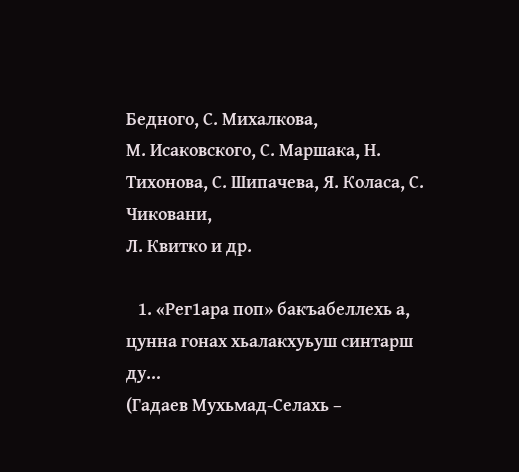Бедного, С. Михалкова,
М. Исаковского, С. Маршака, Н. Тихонова, С. Шипачева, Я. Коласа, С. Чиковани,
Л. Квитко и др.

   1. «Рег1ара поп» бакъабеллехь а, цунна гонах хьалакхуьуш синтарш ду…
(Гадаев Мухьмад-Селахь –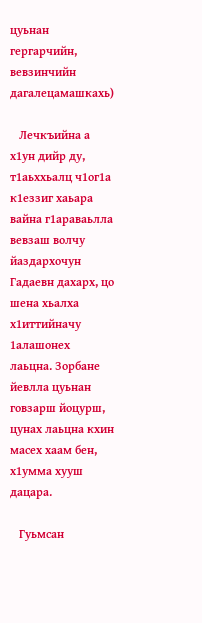цуьнан гергарчийн, вевзинчийн дагалецамашкахь)

   Лечкъийна а х1ун дийр ду, т1аьххьалц ч1ог1а к1еззиг хаьара вайна г1араваьлла вевзаш волчу йаздархочун Гадаевн дахарх, цо шена хьалха х1иттийначу 1алашонех лаьцна. Зорбане йевлла цуьнан говзарш йоцурш, цунах лаьцна кхин масех хаам бен, х1умма хууш дацара.

   Гуьмсан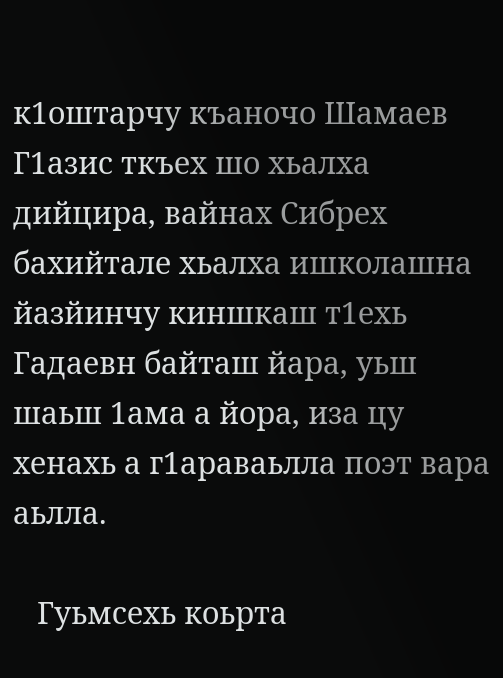к1оштарчу къаночо Шамаев Г1азис ткъех шо хьалха дийцира, вайнах Сибрех бахийтале хьалха ишколашна йазйинчу киншкаш т1ехь Гадаевн байташ йара, уьш шаьш 1ама а йора, иза цу хенахь а г1араваьлла поэт вара аьлла.

   Гуьмсехь коьрта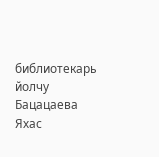библиотекарь йолчу Бацацаева Яхас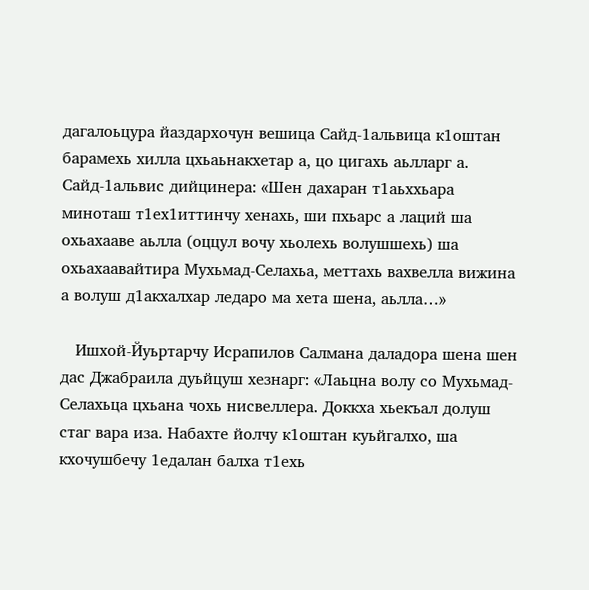дагалоьцура йаздархочун вешица Сайд-1альвица к1оштан барамехь хилла цхьаьнакхетар а, цо цигахь аьлларг а.  Сайд-1альвис дийцинера: «Шен дахаран т1аьххьара миноташ т1ех1иттинчу хенахь, ши пхьарс а лаций ша охьахааве аьлла (оццул вочу хьолехь волушшехь) ша охьахаавайтира Мухьмад-Селахьа, меттахь вахвелла вижина а волуш д1акхалхар ледаро ма хета шена, аьлла…»

   Ишхой-Йуьртарчу Исрапилов Салмана даладора шена шен дас Джабраила дуьйцуш хезнарг: «Лаьцна волу со Мухьмад-Селахьца цхьана чохь нисвеллера. Доккха хьекъал долуш стаг вара иза. Набахте йолчу к1оштан куьйгалхо, ша кхочушбечу 1едалан балха т1ехь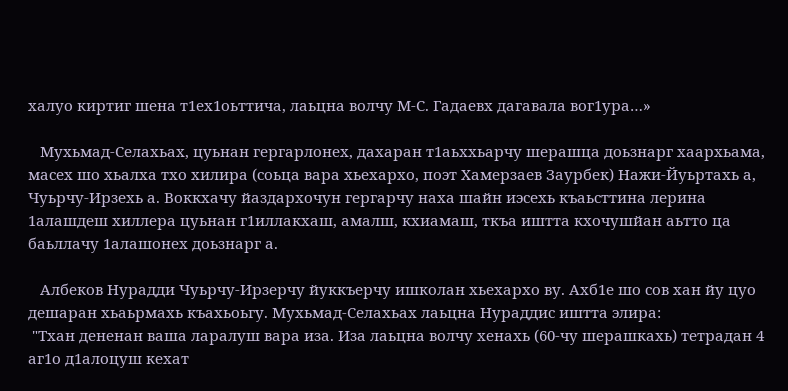халуо киртиг шена т1ех1оьттича, лаьцна волчу М-С. Гадаевх дагавала вог1ура…»

   Мухьмад-Селахьах, цуьнан гергарлонех, дахаран т1аьххьарчу шерашца доьзнарг хаархьама, масех шо хьалха тхо хилира (соьца вара хьехархо, поэт Хамерзаев Заурбек) Нажи-Йуьртахь а, Чуьрчу-Ирзехь а. Воккхачу йаздархочун гергарчу наха шайн иэсехь къаьсттина лерина 1алашдеш хиллера цуьнан г1иллакхаш, амалш, кхиамаш, ткъа иштта кхочушйан аьтто ца баьллачу 1алашонех доьзнарг а.

   Албеков Нурадди Чуьрчу-Ирзерчу йуккъерчу ишколан хьехархо ву. Ахб1е шо сов хан йу цуо дешаран хьаьрмахь къахьоьгу. Мухьмад-Селахьах лаьцна Нураддис иштта элира:
 "Тхан дененан ваша ларалуш вара иза. Иза лаьцна волчу хенахь (60-чу шерашкахь) тетрадан 4 аг1о д1алоцуш кехат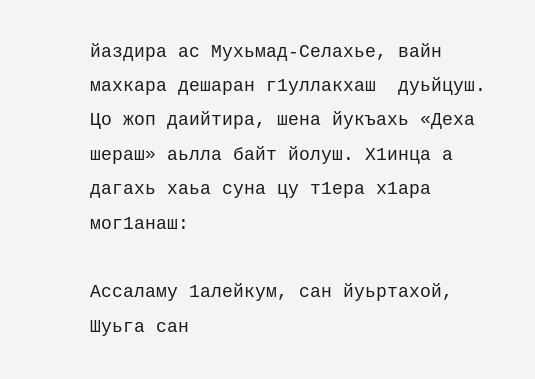йаздира ас Мухьмад-Селахье, вайн махкара дешаран г1уллакхаш  дуьйцуш. Цо жоп даийтира, шена йукъахь «Деха шераш» аьлла байт йолуш. Х1инца а дагахь хаьа суна цу т1ера х1ара мог1анаш:

Ассаламу 1алейкум, сан йуьртахой,
Шуьга сан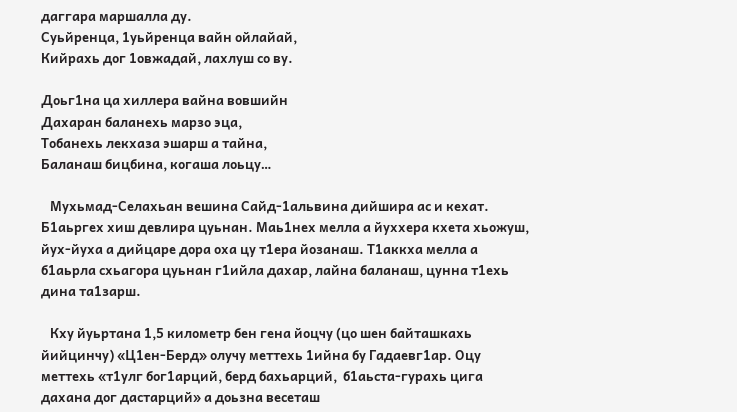даггара маршалла ду.
Суьйренца, 1уьйренца вайн ойлайай,
Кийрахь дог 1овжадай, лахлуш со ву.

Доьг1на ца хиллера вайна вовшийн
Дахаран баланехь марзо эца,
Тобанехь лекхаза эшарш а тайна,
Баланаш бицбина, когаша лоьцу…

   Мухьмад-Селахьан вешина Сайд-1альвина дийшира ас и кехат. Б1аьргех хиш девлира цуьнан. Маь1нех мелла а йуххера кхета хьожуш, йух-йуха а дийцаре дора оха цу т1ера йозанаш. Т1аккха мелла а б1аьрла схьагора цуьнан г1ийла дахар, лайна баланаш, цунна т1ехь дина та1зарш.

   Кху йуьртана 1,5 километр бен гена йоцчу (цо шен байташкахь йийцинчу) «Ц1ен-Берд» олучу меттехь 1ийна бу Гадаевг1ар. Оцу меттехь «т1улг бог1арций, берд бахьарций,  б1аьста-гурахь цига дахана дог дастарций» а доьзна весеташ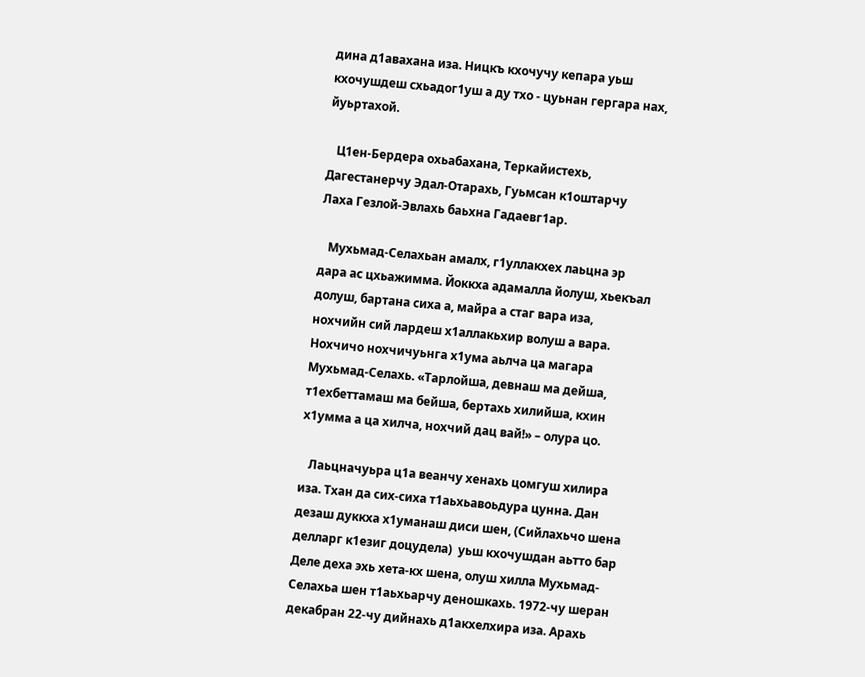дина д1авахана иза. Ницкъ кхочучу кепара уьш кхочушдеш схьадог1уш а ду тхо - цуьнан гергара нах, йуьртахой.

   Ц1ен-Бердера охьабахана, Теркайистехь, Дагестанерчу Эдал-Отарахь, Гуьмсан к1оштарчу Лаха Гезлой-Эвлахь баьхна Гадаевг1ар.

   Мухьмад-Селахьан амалх, г1уллакхех лаьцна эр дара ас цхьажимма. Йоккха адамалла йолуш, хьекъал долуш, бартана сиха а, майра а стаг вара иза, нохчийн сий лардеш х1аллакьхир волуш а вара. Нохчичо нохчичуьнга х1ума аьлча ца магара Мухьмад-Селахь. «Тарлойша, девнаш ма дейша, т1ехбеттамаш ма бейша, бертахь хилийша, кхин х1умма а ца хилча, нохчий дац вай!» – олура цо.

   Лаьцначуьра ц1а веанчу хенахь цомгуш хилира иза. Тхан да сих-сиха т1аьхьавоьдура цунна. Дан дезаш дуккха х1уманаш диси шен, (Сийлахьчо шена делларг к1езиг доцудела)  уьш кхочушдан аьтто бар Деле деха эхь хета-кх шена, олуш хилла Мухьмад-Селахьа шен т1аьхьарчу деношкахь. 1972-чу шеран декабран 22-чу дийнахь д1акхелхира иза. Арахь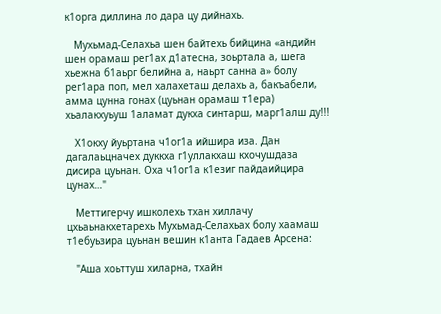к1орга диллина ло дара цу дийнахь.

   Мухьмад-Селахьа шен байтехь бийцина «андийн шен орамаш рег1ах д1атесна, зоьртала а, шега хьежна б1аьрг белийна а, наьрт санна а» болу рег1ара поп, мел халахеташ делахь а, бакъабели, амма цунна гонах (цуьнан орамаш т1ера) хьалакхуьуш 1аламат дукха синтарш, марг1алш ду!!!

   Х1окху йуьртана ч1ог1а ийшира иза. Дан дагалаьцначех дуккха г1уллакхаш кхочушдаза дисира цуьнан. Оха ч1ог1а к1езиг пайдаийцира цунах…"

   Меттигерчу ишколехь тхан хиллачу цхьаьнакхетарехь Мухьмад-Селахьах болу хаамаш т1ебуьзира цуьнан вешин к1анта Гадаев Арсена:

   "Аша хоьттуш хиларна, тхайн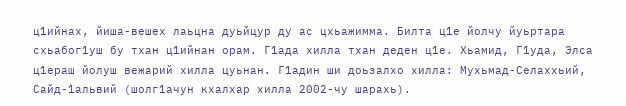ц1ийнах, йиша-вешех лаьцна дуьйцур ду ас цхьажимма. Билта ц1е йолчу йуьртара схьабог1уш бу тхан ц1ийнан орам. Г1ада хилла тхан деден ц1е. Хьамид, Г1уда, Элса ц1ераш йолуш вежарий хилла цуьнан. Г1адин ши доьзалхо хилла: Мухьмад-Селаххьий, Сайд-1альвий (шолг1ачун кхалхар хилла 2002-чу шарахь).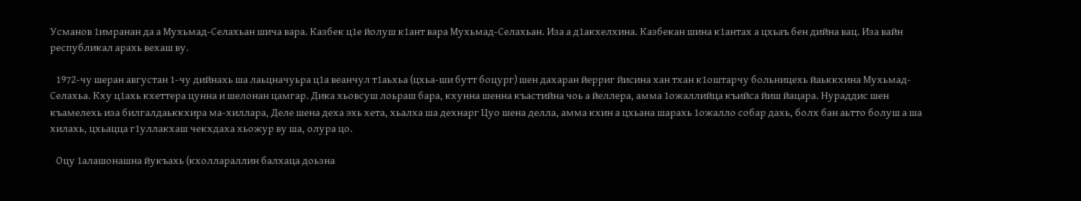Усманов 1имранан да а Мухьмад-Селахьан шича вара. Казбек ц1е йолуш к1ант вара Мухьмад-Селахьан. Иза а д1акхелхина. Казбекан шина к1антах а цхьаъ бен дийна вац. Иза вайн республикал арахь вехаш ву.

   1972-чу шеран августан 1-чу дийнахь ша лаьцначуьра ц1а веанчул т1аьхьа (цхьа-ши бутт боцург) шен дахаран йерриг йисина хан тхан к1оштарчу больницехь йаьккхина Мухьмад-Селахьа. Кху ц1ахь кхеттера цунна и шелонан цамгар. Дика хьовсуш лоьраш бара, кхунна шенна къастийна чоь а йеллера, амма 1ожаллийца къийса йиш йацара. Нураддис шен къамелехь иза билгалдаьккхира ма-хиллара, Деле шена деха эхь хета, хьалха ша дехнарг Цуо шена делла, амма кхин а цхьана шарахь 1ожалло собар дахь, болх бан аьтто болуш а ша хилахь, цхьацца г1уллакхаш чекхдаха хьожур ву ша, олура цо.

   Оцу 1алашонашна йукъахь (кхоллараллин балхаца доьзна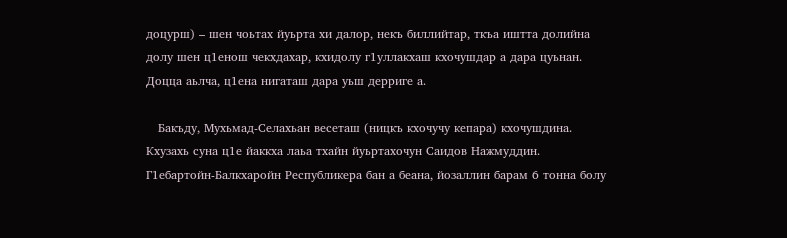доцурш) – шен чоьтах йуьрта хи далор, некъ биллийтар, ткъа иштта долийна долу шен ц1енош чекхдахар, кхидолу г1уллакхаш кхочушдар а дара цуьнан. Доцца аьлча, ц1ена нигаташ дара уьш дерриге а.

   Бакъду, Мухьмад-Селахьан весеташ (ницкъ кхочучу кепара) кхочушдина. Кхузахь суна ц1е йаккха лаьа тхайн йуьртахочун Саидов Нажмуддин. Г1ебартойн-Балкхаройн Республикера бан а беана, йозаллин барам 6 тонна болу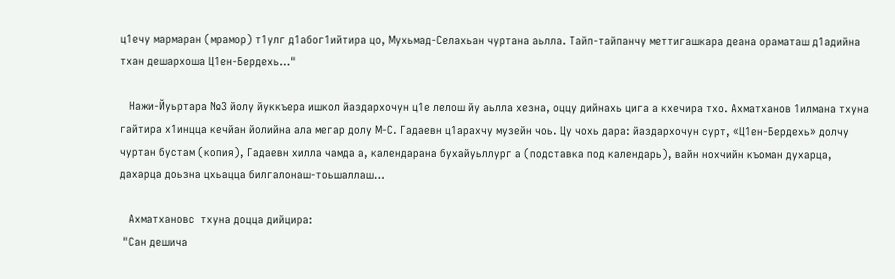ц1ечу мармаран (мрамор) т1улг д1абог1ийтира цо, Мухьмад-Селахьан чуртана аьлла. Тайп-тайпанчу меттигашкара деана ораматаш д1адийна тхан дешархоша Ц1ен-Бердехь…"

   Нажи-Йуьртара №3 йолу йуккъера ишкол йаздархочун ц1е лелош йу аьлла хезна, оццу дийнахь цига а кхечира тхо. Ахматханов 1илмана тхуна гайтира х1инцца кечйан йолийна ала мегар долу М-С. Гадаевн ц1арахчу музейн чоь. Цу чохь дара: йаздархочун сурт, «Ц1ен-Бердехь» долчу чуртан бустам (копия), Гадаевн хилла чамда а, календарана бухайуьллург а (подставка под календарь), вайн нохчийн къоман духарца, дахарца доьзна цхьацца билгалонаш-тоьшаллаш…

   Ахматхановс  тхуна доцца дийцира:
 "Сан дешича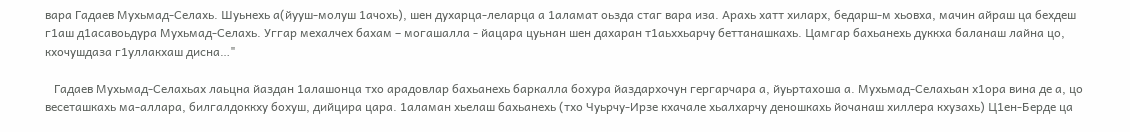вара Гадаев Мухьмад-Селахь. Шуьнехь а(йууш-молуш 1ачохь), шен духарца-леларца а 1аламат оьзда стаг вара иза. Арахь хатт хиларх, бедарш-м хьовха, мачин айраш ца бехдеш г1аш д1асавоьдура Мухьмад-Селахь. Уггар мехалчех бахам – могашалла - йацара цуьнан шен дахаран т1аьххьарчу беттанашкахь. Цамгар бахьанехь дуккха баланаш лайна цо, кхочушдаза г1уллакхаш дисна…"

   Гадаев Мухьмад-Селахьах лаьцна йаздан 1алашонца тхо арадовлар бахьанехь баркалла бохура йаздархочун гергарчара а, йуьртахоша а. Мухьмад-Селахьан х1ора вина де а, цо весеташкахь ма-аллара, билгалдоккху бохуш, дийцира цара. 1аламан хьелаш бахьанехь (тхо Чуьрчу-Ирзе кхачале хьалхарчу деношкахь йочанаш хиллера кхузахь) Ц1ен-Берде ца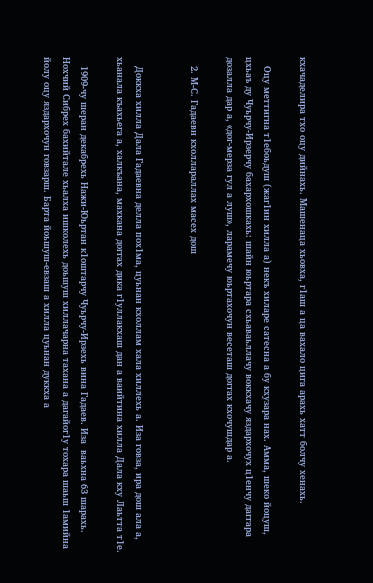кхачаделира тхо оцу дийнахь. Машенаца хьовха, г1аш а ца вахало цига арахь хатт болчу хенахь.

   Оцу меттигна т1ебоьдуш (жаг1ин хилла а) некъ хиларе сатесна а бу кхузара нах. Амма, шеко йоцуш, цхьаъ ду Чуьрчу-Ирзерчу бахархошкахь: шайн юьртара схьаваьллачу воккхачу яздархочух ц1енчу даггара дозалла дар а, «дог-мерза гул а луш», ларамечу юьртахочун весеташ доггах кхочушдар а.

   2. М-С. Гадаевн кхоллараллах масех дош


   Доккха хилла Дала Гадаевна делла пох1ма, цуьнан кхоллам хала хиллехь а. Иза говза, ира дош ала а, хьанала къахьега а, халкъана, махкана доггах дика г1уллакхаш дан а ваийтина хилла Дала кху Лаьтта т1е.

   1909-чу шеран декабрехь Нажи-Юьртан к1оштарчу Чуьрчу-Ирзехь вина Гадаев. Иза  ваьхна 63 шарахь. Нохчий Сибрех бахийтале хьалха ишколехь доьшуш хиллачарна тахана а дагайог1у тохара шаьш 1амийна йолу оцу яздархочун говзарш. Барта йоьшуш-евзаш а хилла цуьнан дуккха а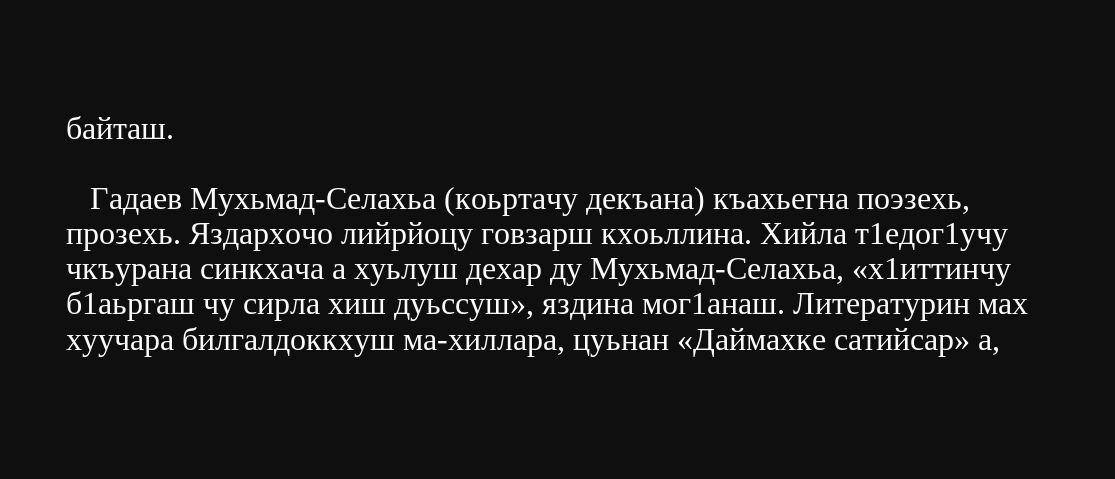байташ.

   Гадаев Мухьмад-Селахьа (коьртачу декъана) къахьегна поэзехь, прозехь. Яздархочо лийрйоцу говзарш кхоьллина. Хийла т1едог1учу чкъурана синкхача а хуьлуш дехар ду Мухьмад-Селахьа, «х1иттинчу б1аьргаш чу сирла хиш дуьссуш», яздина мог1анаш. Литературин мах хуучара билгалдоккхуш ма-хиллара, цуьнан «Даймахке сатийсар» а,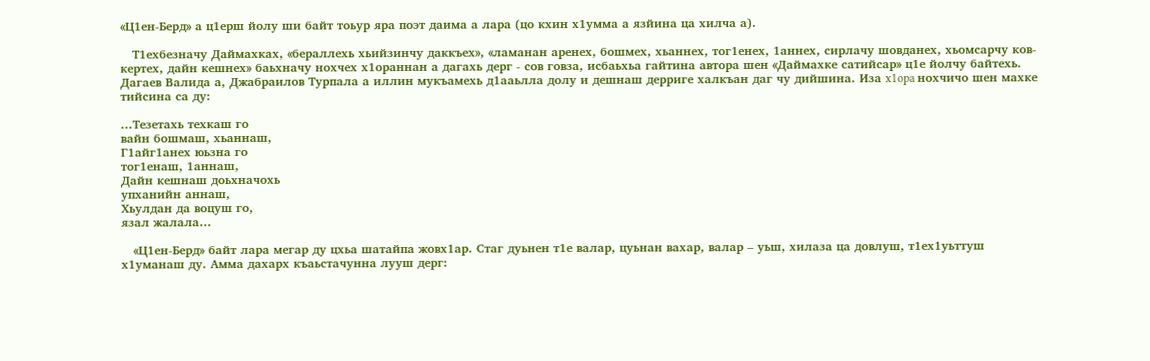«Ц1ен-Берд» а ц1ерш йолу ши байт тоьур яра поэт даима а лара (цо кхин х1умма а язйина ца хилча а).

   Т1ехбезначу Даймахках, «бераллехь хьийзинчу даккъех», «ламанан аренех, бошмех, хьаннех, тог1енех, 1аннех, сирлачу шовданех, хьомсарчу ков-кертех, дайн кешнех» баьхначу нохчех х1ораннан а дагахь дерг - сов говза, исбаьхьа гайтина автора шен «Даймахке сатийсар» ц1е йолчу байтехь. Дагаев Валида а, Джабраилов Турпала а иллин мукъамехь д1ааьлла долу и дешнаш дерриге халкъан даг чу дийшина. Иза x1opa нохчичо шен махке тийсина са ду:

...Тезетахь техкаш го
вайн бошмаш, хьаннаш,
Г1айг1анех юьзна го
тог1енаш, 1аннаш,
Дайн кешнаш доьхначохь
упханийн аннаш,
Хьулдан да воцуш го,
язал жалала…

   «Ц1ен-Берд» байт лара мегар ду цхьа шатайпа жовх1ар. Стаг дуьнен т1е валар, цуьнан вахар, валар – уьш, хилаза ца довлуш, т1ех1уьттуш х1уманаш ду. Амма дахарх къаьстачунна лууш дерг: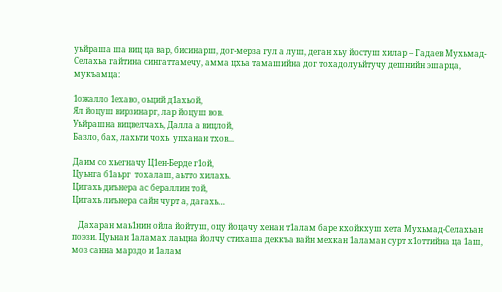уьйраша ша виц ца вар, бисинарш, дог-мерза гул а луш, деган хьу йостуш хилар – Гадаев Мухьмад-Селахьа гайтина сингаттамечу, амма цхьа тамашийна дог тохадолуьйтучу дешнийн эшарца, мукъамца:

1ожалло 1ехаво, оьций д1ахьой,
Ял йоцуш вирзинарг, лар йоцуш вов.
Уьйрашна вицвелчахь, Далла а вицлой,
Базло, бах, лахьти чохь  упханан тхов...

Даим со хьегначу Ц1ен-Берде г1ой,
Цуьнга б1аьрг  тохалаш, аьтто хилахь.
Цигахь диънера ас бераллин той,
Цигахь лиънера сайн чурт а, дагахь…

   Дахаран маь1нин ойла йойтуш, оцу йоцачу хенан т1алам баре кхойкхуш хета Мухьмад-Селахьан поэзи. Цуьнан 1аламах лаьцна йолчу стихаша деккъа вайн мехкан 1аламан сурт х1оттийна ца 1аш, моз санна марздо и 1алам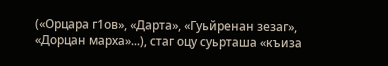(«Орцара г1ов», «Дарта», «Гуьйренан зезаг», «Дорцан марха»...), стаг оцу суьрташа «къиза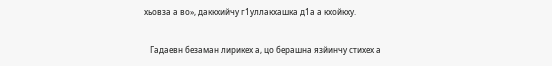хьовза а во», даккхийчу г1уллакхашка д1а а кхойкху.

   Гадаевн безаман лирикех а, цо берашна язйинчу стихех а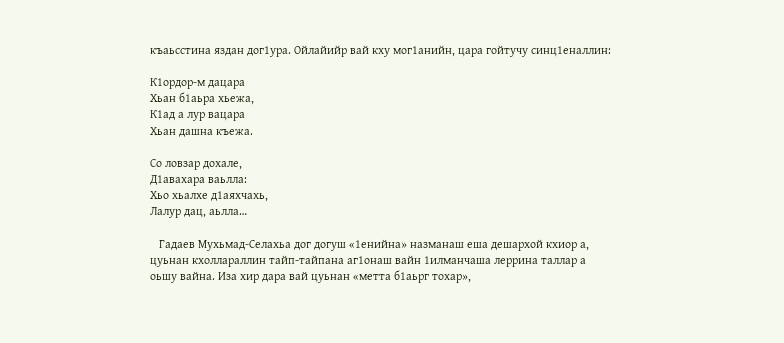къаьсстина яздан дог1ура. Ойлайийр вай кху мог1анийн, цара гойтучу синц1еналлин:

К1ордор-м дацара
Хьан б1аьра хьежа,
К1ад а лур вацара
Хьан дашна къежа.

Со ловзар дохале,
Д1авахара ваьлла:
Хьо хьалхе д1аяхчахь,
Лалур дац, аьлла…

   Гадаев Мухьмад-Селахьа дог догуш «1енийна» назманаш еша дешархой кхиор а, цуьнан кхоллараллин тайп-тайпана аг1онаш вайн 1илманчаша леррина таллар а оьшу вайна. Иза хир дара вай цуьнан «метта б1аьрг тохар»,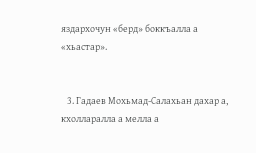яздархочун «берд» боккъалла а «хьастар».


   3. Гадаев Мохьмад-Салахьан дахар а, кхолларалла а мелла а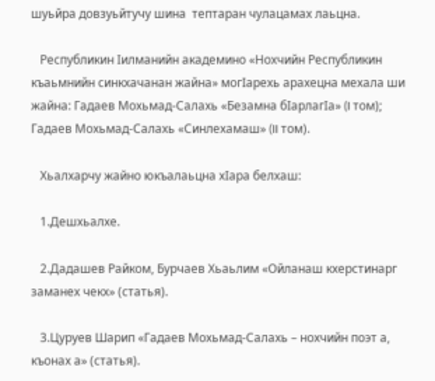шуьйра довзуьйтучу шина  тептаран чулацамах лаьцна.

   Республикин Iилманийн академино «Нохчийн Республикин къаьмнийн синкхачанан жайна» могIарехь арахецна мехала ши жайна: Гадаев Мохьмад-Салахь «Безамна бIарлагIа» (I том); Гадаев Мохьмад-Салахь «Синлехамаш» (II том).

   Хьалхарчу жайно юкъалаьцна хIара белхаш:

   1.Дешхьалхе.

   2.Дадашев Райком, Бурчаев Хьаьлим «Ойланаш кхерстинарг заманех чекх» (статья).

   3.Цуруев Шарип «Гадаев Мохьмад-Салахь – нохчийн поэт а, къонах а» (статья).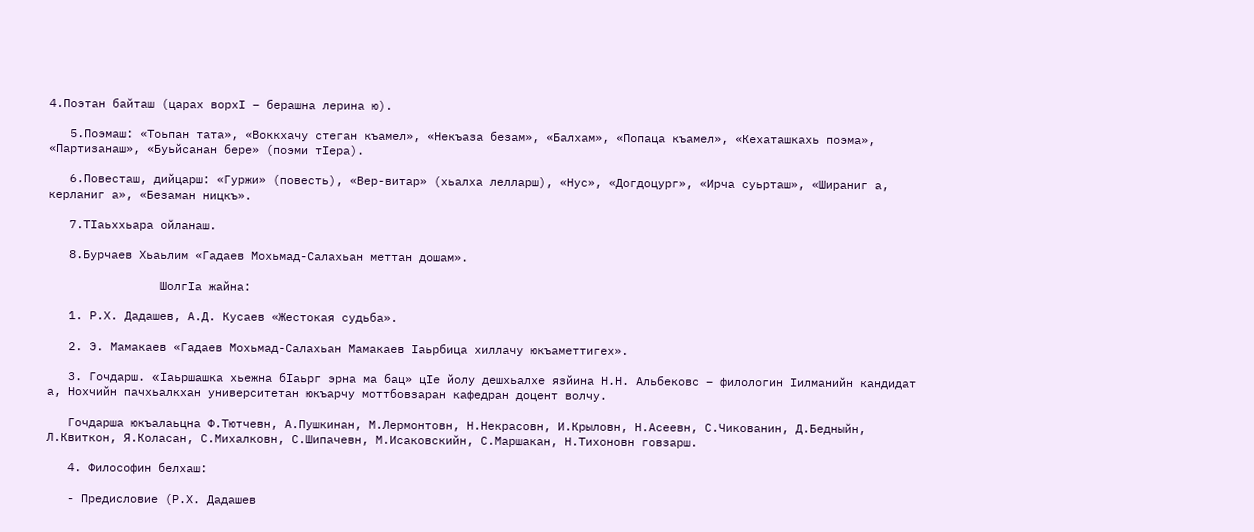4.Поэтан байташ (царах ворхI – берашна лерина ю).

   5.Поэмаш: «Тоьпан тата», «Воккхачу стеган къамел», «Некъаза безам», «Балхам», «Попаца къамел», «Кехаташкахь поэма», «Партизанаш», «Буьйсанан бере» (поэми тIера).

   6.Повесташ, дийцарш: «Гуржи» (повесть), «Вер-витар» (хьалха лелларш), «Нус», «Догдоцург», «Ирча суьрташ», «Шираниг а, керланиг а», «Безаман ницкъ».

   7.ТIаьххьара ойланаш.

   8.Бурчаев Хьаьлим «Гадаев Мохьмад-Салахьан меттан дошам».

                ШолгIа жайна:

   1. Р.Х. Дадашев, А.Д. Кусаев «Жестокая судьба».

   2. Э. Мамакаев «Гадаев Мохьмад-Салахьан Мамакаев Iаьрбица хиллачу юкъаметтигех».

   3. Гочдарш. «Iаьршашка хьежна бIаьрг эрна ма бац» цIе йолу дешхьалхе язйина Н.Н. Альбековс – филологин Iилманийн кандидат а, Нохчийн пачхьалкхан университетан юкъарчу моттбовзаран кафедран доцент волчу.

   Гочдарша юкъалаьцна Ф.Тютчевн, А.Пушкинан, М.Лермонтовн, Н.Некрасовн, И.Крыловн, Н.Асеевн, С.Чикованин, Д.Бедныйн, Л.Квиткон, Я.Коласан, С.Михалковн, С.Шипачевн, М.Исаковскийн, С.Маршакан, Н.Тихоновн говзарш.

   4. Философин белхаш:

   - Предисловие (Р.Х. Дадашев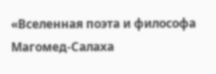«Вселенная поэта и философа Магомед-Салаха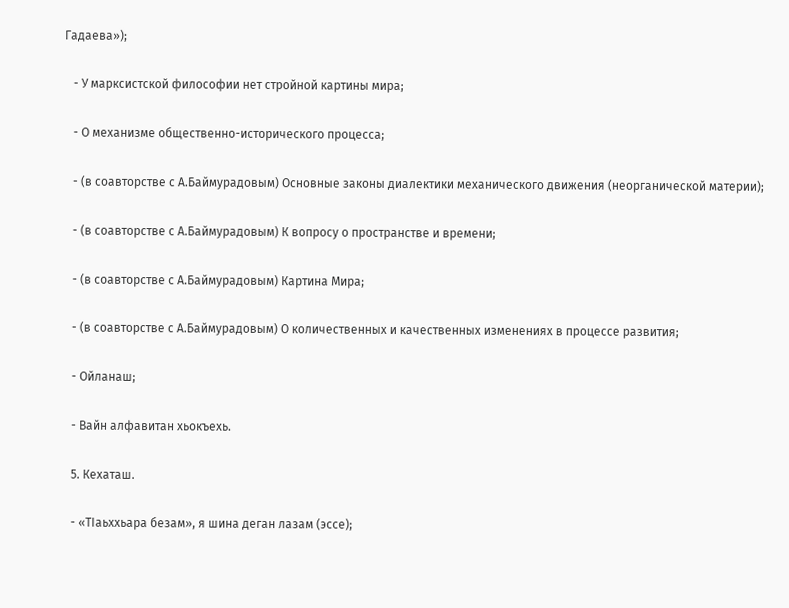Гадаева»);

   - У марксистской философии нет стройной картины мира;

   - О механизме общественно-исторического процесса;

   - (в соавторстве с А.Баймурадовым) Основные законы диалектики механического движения (неорганической материи);

   - (в соавторстве с А.Баймурадовым) К вопросу о пространстве и времени;

   - (в соавторстве с А.Баймурадовым) Картина Мира;

   - (в соавторстве с А.Баймурадовым) О количественных и качественных изменениях в процессе развития;

   - Ойланаш;

   - Вайн алфавитан хьокъехь.

   5. Кехаташ.

   - «ТIаьххьара безам», я шина деган лазам (эссе);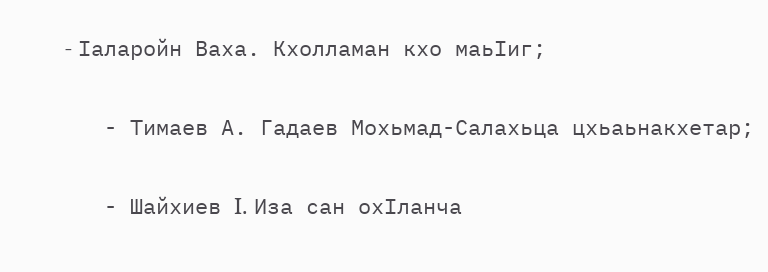- Iаларойн Ваха. Кхолламан кхо маьIиг;

   - Тимаев А. Гадаев Мохьмад-Салахьца цхьаьнакхетар;

   - Шайхиев I. Иза сан охIланча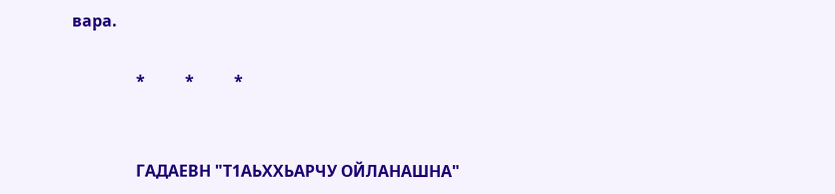вара.

                *          *          *


                ГАДАЕВН "Т1АЬХХЬАРЧУ ОЙЛАНАШНА"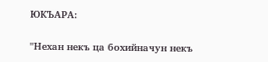ЮКЪАРА:

"Нехан некъ ца бохийначун некъ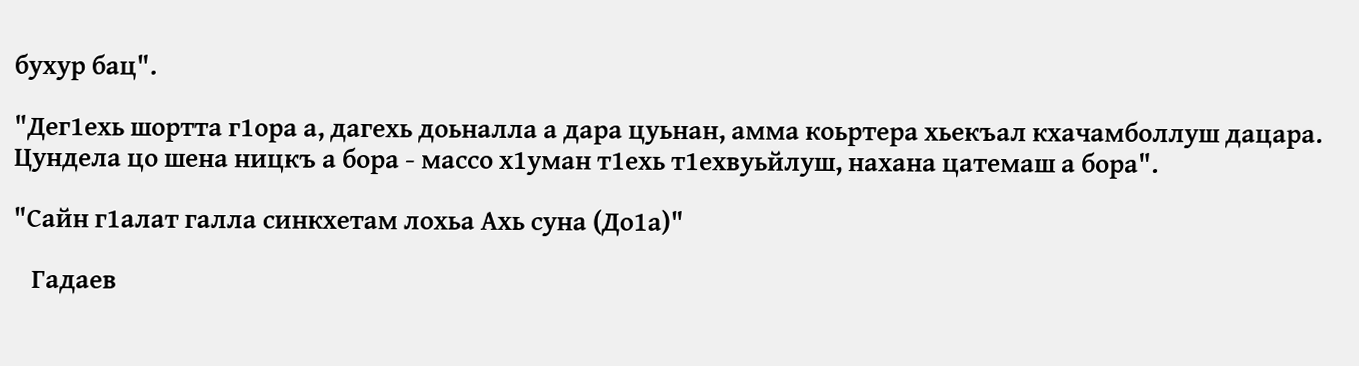бухур бац".

"Дег1ехь шортта г1ора а, дагехь доьналла а дара цуьнан, амма коьртера хьекъал кхачамболлуш дацара. Цундела цо шена ницкъ а бора - массо х1уман т1ехь т1ехвуьйлуш, нахана цатемаш а бора".

"Сайн г1алат галла синкхетам лохьа Ахь суна (До1а)"

   Гадаев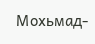Мохьмад-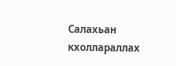Салахьан кхоллараллах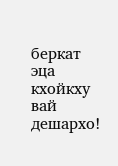беркат эца кхойкху вай дешархо!